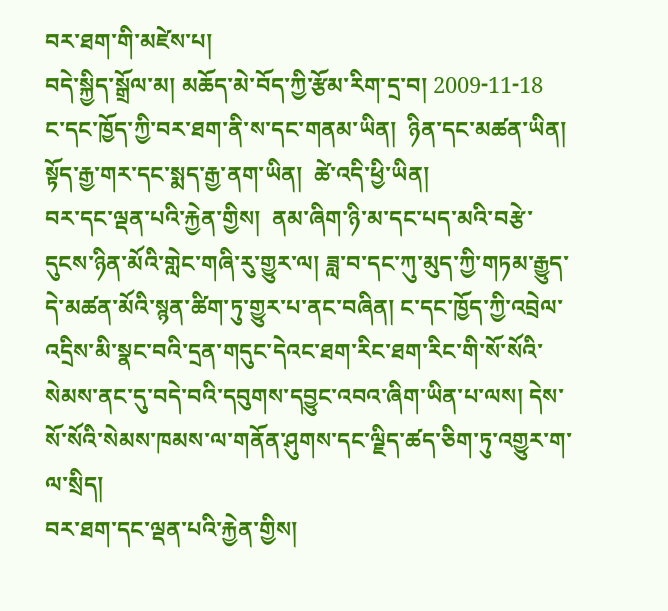བར་ཐག་གི་མཛེས་པ།
བདེ་སྐྱིད་སྒྲོལ་མ། མཆོད་མེ་བོད་ཀྱི་རྩོམ་རིག་དྲ་བ། 2009-11-18
ང་དང་ཁྱོད་ཀྱི་བར་ཐག་ནི་ས་དང་གནམ་ཡིན།  ཉིན་དང་མཚན་ཡིན། སྟོད་རྒྱ་གར་དང་སྨད་རྒྱ་ནག་ཡིན།  ཚེ་འདི་ཕྱི་ཡིན།
བར་དང་ལྡན་པའི་རྐྱེན་གྱིས།  ནམ་ཞིག་ཉི་མ་དང་པད་མའི་བརྩེ་དུངས་ཉིན་མོའི་གླེང་གཞི་རུ་གྱུར་ལ། ཟླ་བ་དང་ཀུ་མུད་ཀྱི་གཏམ་རྒྱུད་དེ་མཚན་མོའི་སྙན་ཚིག་ཏུ་གྱུར་པ་ནང་བཞིན། ང་དང་ཁྱོད་ཀྱི་འབྲེལ་འདྲིས་མི་སྣང་བའི་དྲན་གདུང་དེའང་ཐག་རིང་ཐག་རིང་གི་སོ་སོའི་སེམས་ནང་དུ་བདེ་བའི་དབུགས་དབྱུང་འབའ་ཞིག་ཡིན་པ་ལས། དེས་སོ་སོའི་སེམས་ཁམས་ལ་གནོན་ཤུགས་དང་ལྗིད་ཚད་ཅིག་ཏུ་འགྱུར་ག་ལ་སྲིད།
བར་ཐག་དང་ལྡན་པའི་རྐྱེན་གྱིས།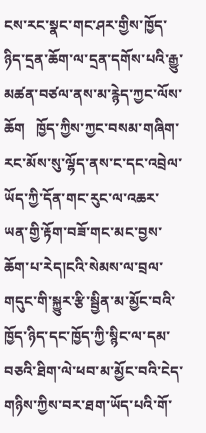ངས་རང་སྣང་གང་ཤར་གྱིས་ཁྱོད་ཉིད་དྲན་ཆོག་ལ་དྲན་དགོས་པའི་རྒྱུ་མཚན་བཙལ་ནས་མ་རྙེད་ཀྱང་ལོས་ཆོག   ཁྱོད་ཀྱིས་ཀྱང་བསམ་གཞིག་རང་མོས་སུ་ལྷོད་ནས་ང་དང་འབྲེལ་ཡོད་ཀྱི་དོན་གང་རུང་ལ་འཆར་ཡན་གྱི་རྟོག་བཟོ་གང་མང་བྱས་ཆོག་པ་རེད།ངའི་སེམས་ལ་བྲལ་གདུང་གི་སྐྱུར་རྩི་སྦྱིན་མ་མྱོང་བའི་ཁྱོད་ཉིད་དང་ཁྱོད་ཀྱི་སྙིང་ལ་དམ་བཅའི་ཐིག་ལེ་ཕབ་མ་མྱོང་བའི་ངེད་གཉིས་ཀྱིས་བར་ཐག་ཡོད་པའི་གོ་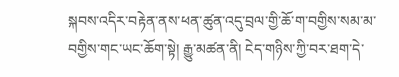སྐབས་འདིར་བརྟེན་ནས་ཕན་ཚུན་འདུ་བྲལ་གྱི་ཆོ་ག་བགྱིས་སམ་མ་བགྱིས་གང་ཡང་ཆོག་སྟེ། རྒྱུ་མཚན་ནི། ངེད་གཉིས་ཀྱི་བར་ཐག་དེ་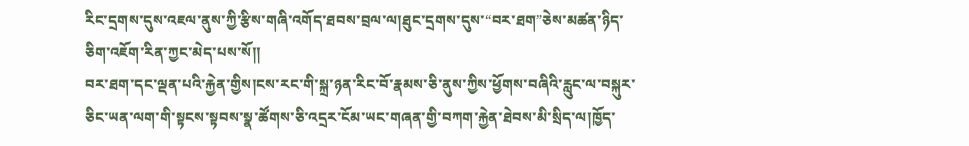རིང་དྲགས་དུས་འཇལ་ནུས་ཀྱི་རྩིས་གཞི་འགོད་ཐབས་བྲལ་ལ།ཐུང་དྲགས་དུས་“བར་ཐག”ཅེས་མཚན་ཉིད་ཅིག་འཇོག་རིན་ཀྱང་མེད་པས་སོ།།
བར་ཐག་དང་ལྡན་པའི་རྐྱེན་གྱིས།ངས་རང་གི་སྐྲ་ཉན་རིང་བོ་རྣམས་ཅི་ནུས་ཀྱིས་ཕྱོགས་བཞིའི་རླུང་ལ་བསྐུར་ཅིང་ཡན་ལག་གི་སྟངས་སྟབས་སྣ་ཚོགས་ཅི་འདྲར་ངོམ་ཡང་གཞན་གྱི་བཀག་རྐྱེན་ཐེབས་མི་སྲིད་ལ།ཁྱོད་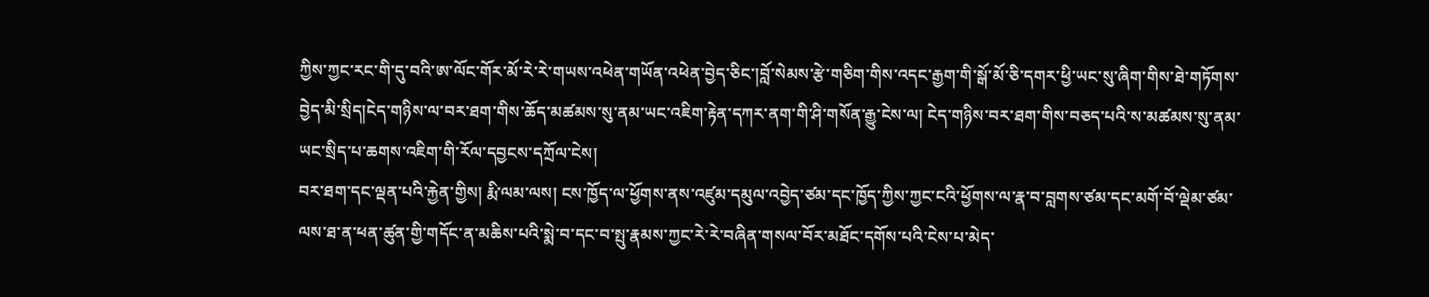ཀྱིས་ཀྱང་རང་གི་དུ་བའི་ཨ་ལོང་གོར་མོ་རེ་རེ་གཡས་འཕེན་གཡོན་འཕེན་བྱེད་ཅིང་།བློ་སེམས་རྩེ་གཅིག་གིས་འདང་རྒྱག་གི་སྒོ་མོ་ཅི་དགར་ཕྱི་ཡང་སུ་ཞིག་གིས་ཐེ་གཏོགས་བྱེད་མི་སྲིད།ངེད་གཉིས་ལ་བར་ཐག་གིས་ཆོད་མཚམས་སུ་ནམ་ཡང་འཇིག་རྟེན་དཀར་ནག་གི་ཤི་གསོན་རྒྱུ་ངེས་ལ། ངེད་གཉིས་བར་ཐག་གིས་བཅད་པའི་ས་མཚམས་སུ་ནམ་ཡང་སྲིད་པ་ཆགས་འཇིག་གི་རོལ་དབྱངས་དཀྲོལ་ངེས།
བར་ཐག་དང་ལྡན་པའི་རྐྱེན་གྱིས། རྨི་ལམ་ལས། ངས་ཁྱོད་ལ་ཕྱོགས་ནས་འཛུམ་དམུལ་འབྱེད་ཙམ་དང་ཁྱོད་ཀྱིས་ཀྱང་ངའི་ཕྱོགས་ལ་རྣ་བ་བླགས་ཙམ་དང་མགོ་བོ་ལྡེམ་ཙམ་ལས་ཐ་ན་ཕན་ཚུན་གྱི་གདོང་ན་མཆིས་པའི་སྨེ་བ་དང་བ་སྤུ་རྣམས་ཀྱང་རེ་རེ་བཞིན་གསལ་བོར་མཐོང་དགོས་པའི་ངེས་པ་མེད་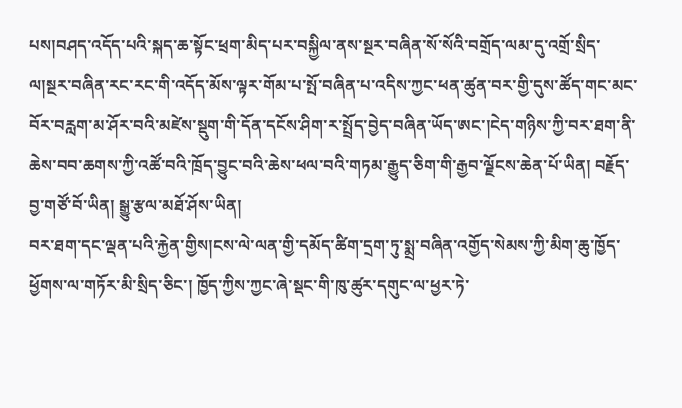པས།བཤད་འདོད་པའི་སྐད་ཆ་སྟོང་ཕྲག་མིད་པར་བསྐྱིལ་ནས་སྔར་བཞིན་སོ་སོའི་བགྲོད་ལམ་དུ་འགྲོ་སྲིད་ལ།སྔར་བཞིན་རང་རང་གི་འདོད་མོས་ལྟར་གོམ་པ་སྤོ་བཞིན་པ་འདིས་ཀྱང་ཕན་ཚུན་བར་གྱི་དུས་ཚོད་གང་མང་བོར་བརླག་མ་ཤོར་བའི་མཛེས་སྡུག་གི་དོན་དངོས་ཤིག་ར་སྤྲོད་བྱེད་བཞིན་ཡོད་ཨང་།ངེད་གཉིས་ཀྱི་བར་ཐག་ནི་ཆེས་བབ་ཆགས་ཀྱི་འཚོ་བའི་ཁྲོད་བྱུང་བའི་ཆེས་ཕལ་བའི་གཏམ་རྒྱུད་ཅིག་གི་རྒྱབ་ལྗོངས་ཆེན་པོ་ཡིན། བརྗོད་བྱ་གཙོ་བོ་ཡིན། སྒྱུ་རྩལ་མཐོ་ཤོས་ཡིན།
བར་ཐག་དང་ལྡན་པའི་རྐྱེན་གྱིས།ངས་ལེ་ལན་གྱི་དམོད་ཚིག་དྲག་ཏུ་སྨྲ་བཞིན་འགྱོད་སེམས་ཀྱི་མིག་ཆུ་ཁྱོད་ཕྱོགས་ལ་གཏོར་མི་སྲིད་ཅིང་། ཁྱོད་ཀྱིས་ཀྱང་ཞེ་སྡང་གི་ཁུ་ཚུར་དགུང་ལ་ཕྱར་ཏེ་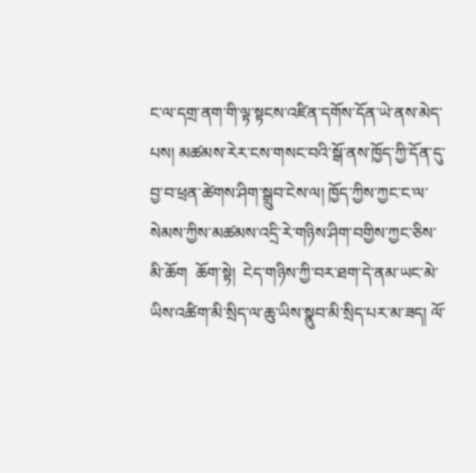ང་ལ་དགྲ་ནག་གི་ལྟ་སྟངས་འཛིན་དགོས་དོན་ཡེ་ནས་མེད་པས། མཚམས་རེར་ངས་གསང་བའི་སྒོ་ནས་ཁྱོད་ཀྱི་དོན་དུ་བྱ་བ་ཕྲན་ཚེགས་ཤིག་སྒྲུབ་ངེས་ལ། ཁྱོད་ཀྱིས་ཀྱང་ང་ལ་སེམས་ཀྱིས་མཚམས་འདྲི་རེ་གཉིས་ཤིག་བགྱིས་ཀྱང་ཅིས་མི་ཆོག  ཆོག་སྟེ།  ངེད་གཉིས་ཀྱི་བར་ཐག་དེ་ནམ་ཡང་མེ་ཡིས་འཚིག་མི་སྲིད་ལ་ཆུ་ཡིས་སྣུབ་མི་སྲིད་པར་མ་ཟད། ལོ་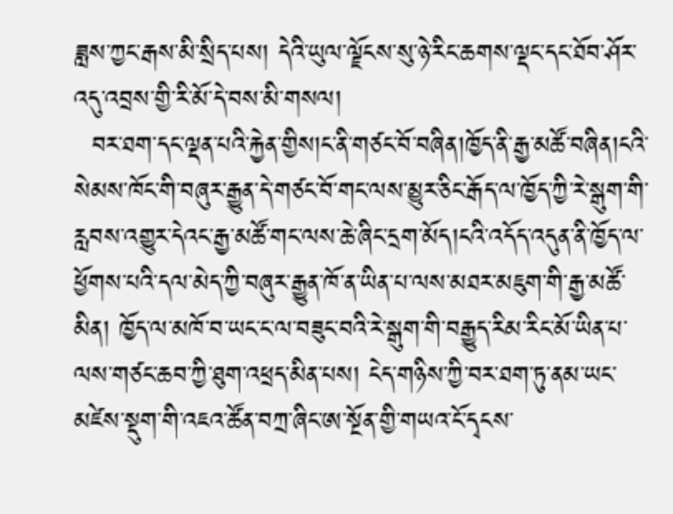ཟླས་ཀྱང་རྒས་མི་སྲིད་པས། དེའི་ཡུལ་ལྗོངས་སུ་ཉེ་རིང་ཆགས་ལྡང་དང་ཐོབ་ཤོར་འདུ་འབྲས་གྱི་རི་མོ་དེ་བས་མི་གསལ།
  བར་ཐག་དང་ལྡན་པའི་རྐྱེན་གྱིས།ང་ནི་གཙང་བོ་བཞིན།ཁྱོད་ནི་རྒྱ་མཚོ་བཞིན།ངའི་སེམས་ཁོང་གི་བཞུར་རྒྱུན་དེ་གཙང་བོ་གང་ལས་མྱུར་ཅིང་རྒོད་ལ་ཁྱོད་ཀྱི་རེ་སྒུག་གི་རླབས་འགྱུར་དེའང་རྒྱ་མཚོ་གང་ལས་ཆེ་ཞིང་དྲག་མོད།ངའི་འདོད་འདུན་ནི་ཁྱོད་ལ་ཕྱོགས་པའི་དལ་མེད་ཀྱི་བཞུར་རྒྱུན་ཁོ་ན་ཡིན་པ་ལས་མཐར་མཇུག་གི་རྒྱ་མཚོ་མིན། ཁྱོད་ལ་མཁོ་བ་ཡང་ང་ལ་བཟུང་བའི་རེ་སྒུག་གི་བརྒྱུད་རིམ་རིང་མོ་ཡིན་པ་ལས་གཙང་ཆབ་ཀྱི་ཐུག་འཕྲད་མིན་པས། ངེད་གཉིས་ཀྱི་བར་ཐག་ཏུ་ནམ་ཡང་མཛེས་སྡུག་གི་འཇའ་ཚོན་བཀྲ་ཞིང་ཨ་སྔོན་གྱི་གཡའ་ངོ་དྭངས་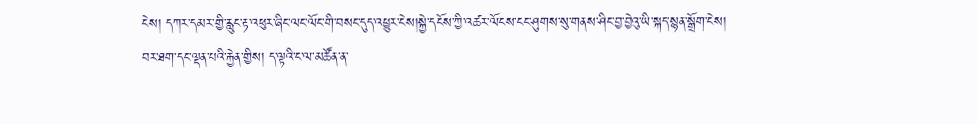ངེས། དཀར་དམར་གྱི་རླུང་རྟ་འཕུར་ཞིང་ལང་ལོང་གི་བསང་དུད་འཕྱུར་ངེས།སྐྱེ་དངོས་ཀྱི་འཚར་ལོངས་ངང་ཤུགས་སུ་གནས་ཤིང་བྱ་བྱེའུ་ཡི་སྐད་སྙན་སྒྲོག་ངེས།
བར་ཐག་དང་ལྡན་པའི་རྐྱེན་གྱིས། ད་ལྟའི་ང་ལ་མཚོན་ན་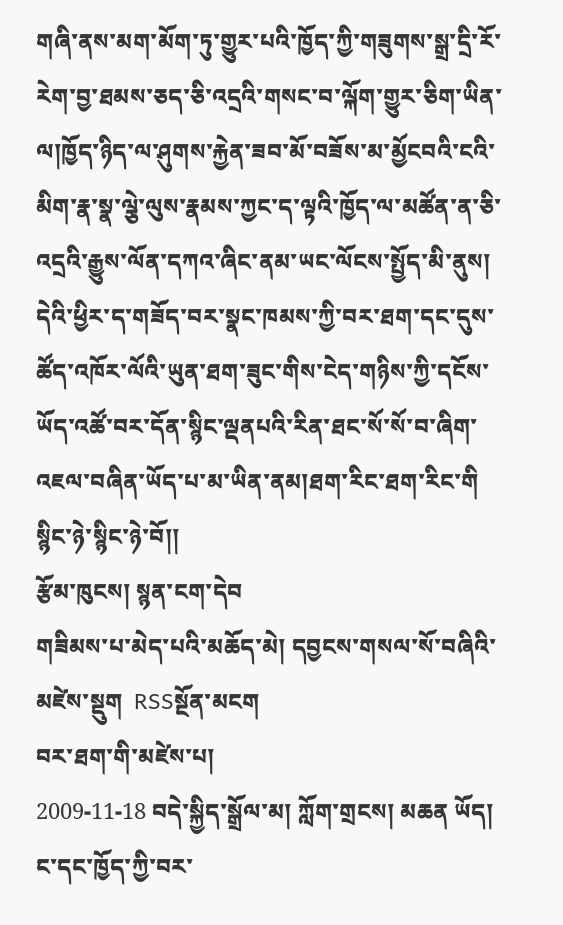གཞི་ནས་མག་མོག་ཏུ་གྱུར་པའི་ཁྱོད་ཀྱི་གཟུགས་སྒྲ་དྲི་རོ་རེག་བྱ་ཐམས་ཅད་ཅི་འདྲའི་གསང་བ་ལྐོག་གྱུར་ཅིག་ཡིན་ལ།ཁྱོད་ཉིད་ལ་ཤུགས་རྐྱེན་ཟབ་མོ་བཟོས་མ་མྱོངབའི་ངའི་མིག་རྣ་སྣ་ལྕེ་ལུས་རྣམས་ཀྱང་ད་ལྟའི་ཁྱོད་ལ་མཚོན་ན་ཅི་འདྲའི་རྒྱུས་ལོན་དཀའ་ཞིང་ནམ་ཡང་ལོངས་སྤྱོད་མི་ནུས། དེའི་ཕྱིར་ད་གཟོད་བར་སྣང་ཁམས་ཀྱི་བར་ཐག་དང་དུས་ཚོད་འཁོར་ལོའི་ཡུན་ཐག་ཟུང་གིས་ངེད་གཉིས་ཀྱི་དངོས་ཡོད་འཚོ་བར་དོན་སྙིང་ལྡནཔའི་རིན་ཐང་སོ་སོ་བ་ཞིག་འཇལ་བཞིན་ཡོད་པ་མ་ཡིན་ནམ།ཐག་རིང་ཐག་རིང་གི  སྙིང་ཉེ་སྙིང་ཉེ་བོ།།
རྩོམ་ཁུངས། སྙན་ངག་དེབ
གཟིམས་པ་མེད་པའི་མཆོད་མེ། དབྱངས་གསལ་སོ་བཞིའི་མཛེས་སྡུག  RSSསྔོན་མངག
བར་ཐག་གི་མཛེས་པ།
2009-11-18 བདེ་སྐྱིད་སྒྲོལ་མ། ཀློག་གྲངས། མཆན ཡོད།
ང་དང་ཁྱོད་ཀྱི་བར་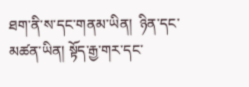ཐག་ནི་ས་དང་གནམ་ཡིན།  ཉིན་དང་མཚན་ཡིན། སྟོད་རྒྱ་གར་དང་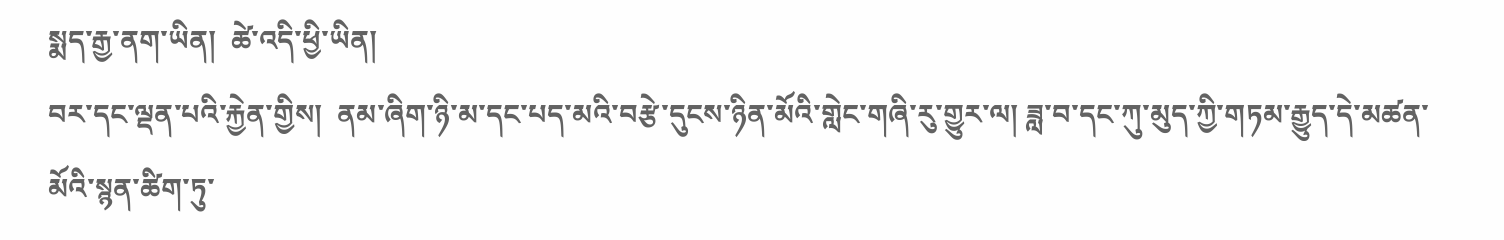སྨད་རྒྱ་ནག་ཡིན།  ཚེ་འདི་ཕྱི་ཡིན།
བར་དང་ལྡན་པའི་རྐྱེན་གྱིས།  ནམ་ཞིག་ཉི་མ་དང་པད་མའི་བརྩེ་དུངས་ཉིན་མོའི་གླེང་གཞི་རུ་གྱུར་ལ། ཟླ་བ་དང་ཀུ་མུད་ཀྱི་གཏམ་རྒྱུད་དེ་མཚན་མོའི་སྙན་ཚིག་ཏུ་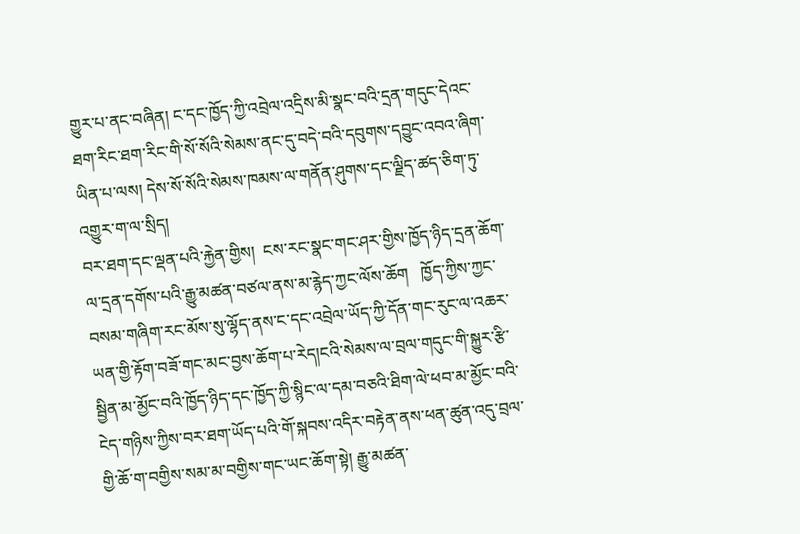གྱུར་པ་ནང་བཞིན། ང་དང་ཁྱོད་ཀྱི་འབྲེལ་འདྲིས་མི་སྣང་བའི་དྲན་གདུང་དེའང་ཐག་རིང་ཐག་རིང་གི་སོ་སོའི་སེམས་ནང་དུ་བདེ་བའི་དབུགས་དབྱུང་འབའ་ཞིག་ཡིན་པ་ལས། དེས་སོ་སོའི་སེམས་ཁམས་ལ་གནོན་ཤུགས་དང་ལྗིད་ཚད་ཅིག་ཏུ་འགྱུར་ག་ལ་སྲིད།
བར་ཐག་དང་ལྡན་པའི་རྐྱེན་གྱིས།  ངས་རང་སྣང་གང་ཤར་གྱིས་ཁྱོད་ཉིད་དྲན་ཆོག་ལ་དྲན་དགོས་པའི་རྒྱུ་མཚན་བཙལ་ནས་མ་རྙེད་ཀྱང་ལོས་ཆོག   ཁྱོད་ཀྱིས་ཀྱང་བསམ་གཞིག་རང་མོས་སུ་ལྷོད་ནས་ང་དང་འབྲེལ་ཡོད་ཀྱི་དོན་གང་རུང་ལ་འཆར་ཡན་གྱི་རྟོག་བཟོ་གང་མང་བྱས་ཆོག་པ་རེད།ངའི་སེམས་ལ་བྲལ་གདུང་གི་སྐྱུར་རྩི་སྦྱིན་མ་མྱོང་བའི་ཁྱོད་ཉིད་དང་ཁྱོད་ཀྱི་སྙིང་ལ་དམ་བཅའི་ཐིག་ལེ་ཕབ་མ་མྱོང་བའི་ངེད་གཉིས་ཀྱིས་བར་ཐག་ཡོད་པའི་གོ་སྐབས་འདིར་བརྟེན་ནས་ཕན་ཚུན་འདུ་བྲལ་གྱི་ཆོ་ག་བགྱིས་སམ་མ་བགྱིས་གང་ཡང་ཆོག་སྟེ། རྒྱུ་མཚན་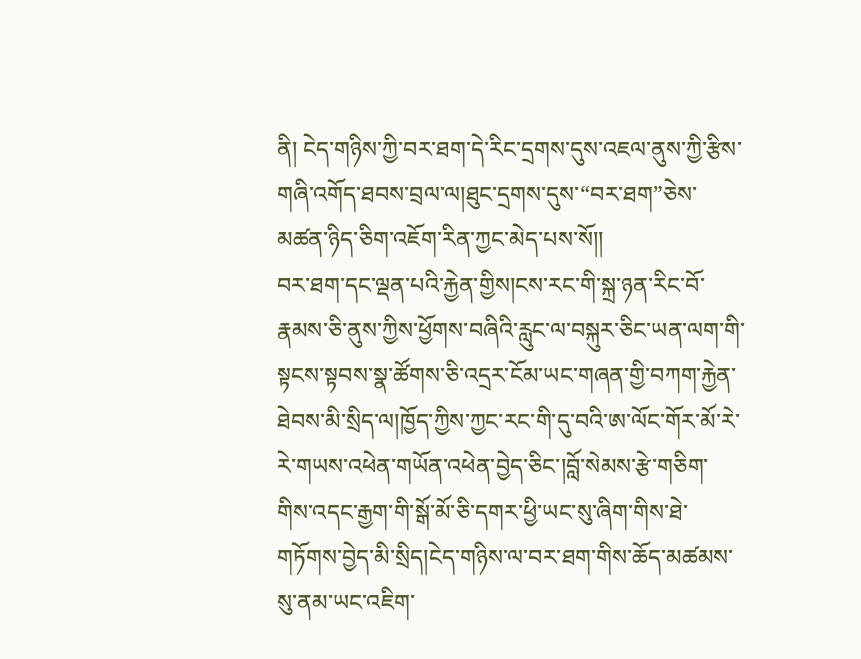ནི། ངེད་གཉིས་ཀྱི་བར་ཐག་དེ་རིང་དྲགས་དུས་འཇལ་ནུས་ཀྱི་རྩིས་གཞི་འགོད་ཐབས་བྲལ་ལ།ཐུང་དྲགས་དུས་“བར་ཐག”ཅེས་མཚན་ཉིད་ཅིག་འཇོག་རིན་ཀྱང་མེད་པས་སོ།།
བར་ཐག་དང་ལྡན་པའི་རྐྱེན་གྱིས།ངས་རང་གི་སྐྲ་ཉན་རིང་བོ་རྣམས་ཅི་ནུས་ཀྱིས་ཕྱོགས་བཞིའི་རླུང་ལ་བསྐུར་ཅིང་ཡན་ལག་གི་སྟངས་སྟབས་སྣ་ཚོགས་ཅི་འདྲར་ངོམ་ཡང་གཞན་གྱི་བཀག་རྐྱེན་ཐེབས་མི་སྲིད་ལ།ཁྱོད་ཀྱིས་ཀྱང་རང་གི་དུ་བའི་ཨ་ལོང་གོར་མོ་རེ་རེ་གཡས་འཕེན་གཡོན་འཕེན་བྱེད་ཅིང་།བློ་སེམས་རྩེ་གཅིག་གིས་འདང་རྒྱག་གི་སྒོ་མོ་ཅི་དགར་ཕྱི་ཡང་སུ་ཞིག་གིས་ཐེ་གཏོགས་བྱེད་མི་སྲིད།ངེད་གཉིས་ལ་བར་ཐག་གིས་ཆོད་མཚམས་སུ་ནམ་ཡང་འཇིག་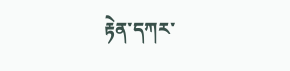རྟེན་དཀར་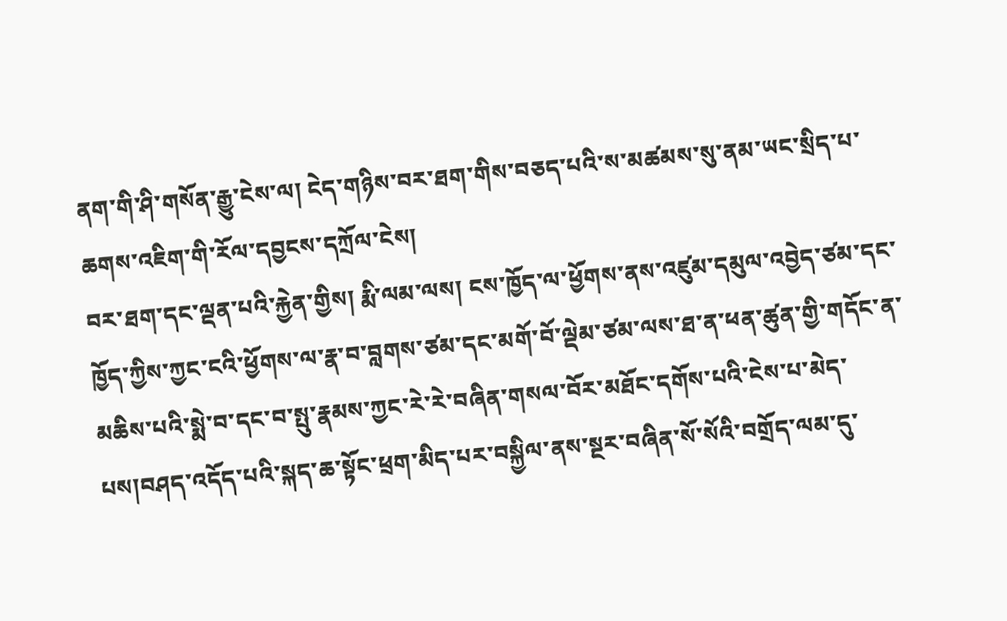ནག་གི་ཤི་གསོན་རྒྱུ་ངེས་ལ། ངེད་གཉིས་བར་ཐག་གིས་བཅད་པའི་ས་མཚམས་སུ་ནམ་ཡང་སྲིད་པ་ཆགས་འཇིག་གི་རོལ་དབྱངས་དཀྲོལ་ངེས།
བར་ཐག་དང་ལྡན་པའི་རྐྱེན་གྱིས། རྨི་ལམ་ལས། ངས་ཁྱོད་ལ་ཕྱོགས་ནས་འཛུམ་དམུལ་འབྱེད་ཙམ་དང་ཁྱོད་ཀྱིས་ཀྱང་ངའི་ཕྱོགས་ལ་རྣ་བ་བླགས་ཙམ་དང་མགོ་བོ་ལྡེམ་ཙམ་ལས་ཐ་ན་ཕན་ཚུན་གྱི་གདོང་ན་མཆིས་པའི་སྨེ་བ་དང་བ་སྤུ་རྣམས་ཀྱང་རེ་རེ་བཞིན་གསལ་བོར་མཐོང་དགོས་པའི་ངེས་པ་མེད་པས།བཤད་འདོད་པའི་སྐད་ཆ་སྟོང་ཕྲག་མིད་པར་བསྐྱིལ་ནས་སྔར་བཞིན་སོ་སོའི་བགྲོད་ལམ་དུ་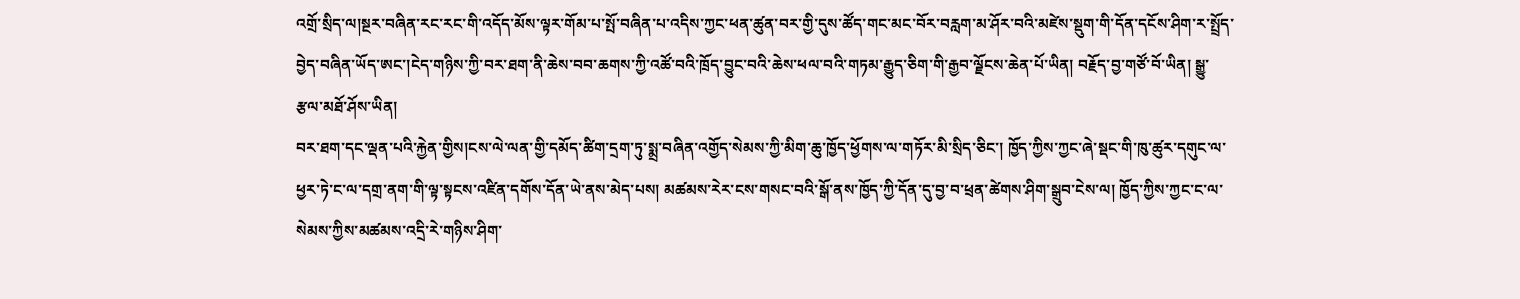འགྲོ་སྲིད་ལ།སྔར་བཞིན་རང་རང་གི་འདོད་མོས་ལྟར་གོམ་པ་སྤོ་བཞིན་པ་འདིས་ཀྱང་ཕན་ཚུན་བར་གྱི་དུས་ཚོད་གང་མང་བོར་བརླག་མ་ཤོར་བའི་མཛེས་སྡུག་གི་དོན་དངོས་ཤིག་ར་སྤྲོད་བྱེད་བཞིན་ཡོད་ཨང་།ངེད་གཉིས་ཀྱི་བར་ཐག་ནི་ཆེས་བབ་ཆགས་ཀྱི་འཚོ་བའི་ཁྲོད་བྱུང་བའི་ཆེས་ཕལ་བའི་གཏམ་རྒྱུད་ཅིག་གི་རྒྱབ་ལྗོངས་ཆེན་པོ་ཡིན། བརྗོད་བྱ་གཙོ་བོ་ཡིན། སྒྱུ་རྩལ་མཐོ་ཤོས་ཡིན།
བར་ཐག་དང་ལྡན་པའི་རྐྱེན་གྱིས།ངས་ལེ་ལན་གྱི་དམོད་ཚིག་དྲག་ཏུ་སྨྲ་བཞིན་འགྱོད་སེམས་ཀྱི་མིག་ཆུ་ཁྱོད་ཕྱོགས་ལ་གཏོར་མི་སྲིད་ཅིང་། ཁྱོད་ཀྱིས་ཀྱང་ཞེ་སྡང་གི་ཁུ་ཚུར་དགུང་ལ་ཕྱར་ཏེ་ང་ལ་དགྲ་ནག་གི་ལྟ་སྟངས་འཛིན་དགོས་དོན་ཡེ་ནས་མེད་པས། མཚམས་རེར་ངས་གསང་བའི་སྒོ་ནས་ཁྱོད་ཀྱི་དོན་དུ་བྱ་བ་ཕྲན་ཚེགས་ཤིག་སྒྲུབ་ངེས་ལ། ཁྱོད་ཀྱིས་ཀྱང་ང་ལ་སེམས་ཀྱིས་མཚམས་འདྲི་རེ་གཉིས་ཤིག་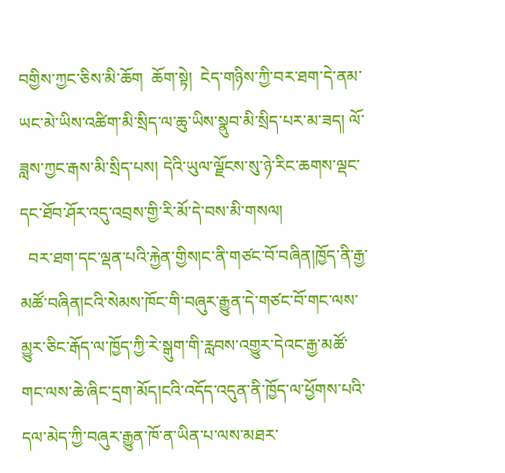བགྱིས་ཀྱང་ཅིས་མི་ཆོག  ཆོག་སྟེ།  ངེད་གཉིས་ཀྱི་བར་ཐག་དེ་ནམ་ཡང་མེ་ཡིས་འཚིག་མི་སྲིད་ལ་ཆུ་ཡིས་སྣུབ་མི་སྲིད་པར་མ་ཟད། ལོ་ཟླས་ཀྱང་རྒས་མི་སྲིད་པས། དེའི་ཡུལ་ལྗོངས་སུ་ཉེ་རིང་ཆགས་ལྡང་དང་ཐོབ་ཤོར་འདུ་འབྲས་གྱི་རི་མོ་དེ་བས་མི་གསལ།
  བར་ཐག་དང་ལྡན་པའི་རྐྱེན་གྱིས།ང་ནི་གཙང་བོ་བཞིན།ཁྱོད་ནི་རྒྱ་མཚོ་བཞིན།ངའི་སེམས་ཁོང་གི་བཞུར་རྒྱུན་དེ་གཙང་བོ་གང་ལས་མྱུར་ཅིང་རྒོད་ལ་ཁྱོད་ཀྱི་རེ་སྒུག་གི་རླབས་འགྱུར་དེའང་རྒྱ་མཚོ་གང་ལས་ཆེ་ཞིང་དྲག་མོད།ངའི་འདོད་འདུན་ནི་ཁྱོད་ལ་ཕྱོགས་པའི་དལ་མེད་ཀྱི་བཞུར་རྒྱུན་ཁོ་ན་ཡིན་པ་ལས་མཐར་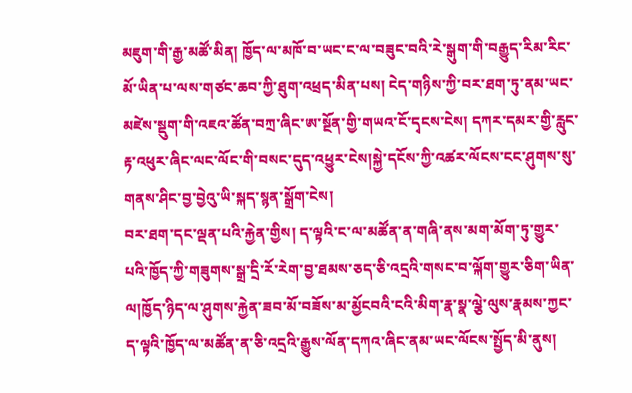མཇུག་གི་རྒྱ་མཚོ་མིན། ཁྱོད་ལ་མཁོ་བ་ཡང་ང་ལ་བཟུང་བའི་རེ་སྒུག་གི་བརྒྱུད་རིམ་རིང་མོ་ཡིན་པ་ལས་གཙང་ཆབ་ཀྱི་ཐུག་འཕྲད་མིན་པས། ངེད་གཉིས་ཀྱི་བར་ཐག་ཏུ་ནམ་ཡང་མཛེས་སྡུག་གི་འཇའ་ཚོན་བཀྲ་ཞིང་ཨ་སྔོན་གྱི་གཡའ་ངོ་དྭངས་ངེས། དཀར་དམར་གྱི་རླུང་རྟ་འཕུར་ཞིང་ལང་ལོང་གི་བསང་དུད་འཕྱུར་ངེས།སྐྱེ་དངོས་ཀྱི་འཚར་ལོངས་ངང་ཤུགས་སུ་གནས་ཤིང་བྱ་བྱེའུ་ཡི་སྐད་སྙན་སྒྲོག་ངེས།
བར་ཐག་དང་ལྡན་པའི་རྐྱེན་གྱིས། ད་ལྟའི་ང་ལ་མཚོན་ན་གཞི་ནས་མག་མོག་ཏུ་གྱུར་པའི་ཁྱོད་ཀྱི་གཟུགས་སྒྲ་དྲི་རོ་རེག་བྱ་ཐམས་ཅད་ཅི་འདྲའི་གསང་བ་ལྐོག་གྱུར་ཅིག་ཡིན་ལ།ཁྱོད་ཉིད་ལ་ཤུགས་རྐྱེན་ཟབ་མོ་བཟོས་མ་མྱོངབའི་ངའི་མིག་རྣ་སྣ་ལྕེ་ལུས་རྣམས་ཀྱང་ད་ལྟའི་ཁྱོད་ལ་མཚོན་ན་ཅི་འདྲའི་རྒྱུས་ལོན་དཀའ་ཞིང་ནམ་ཡང་ལོངས་སྤྱོད་མི་ནུས།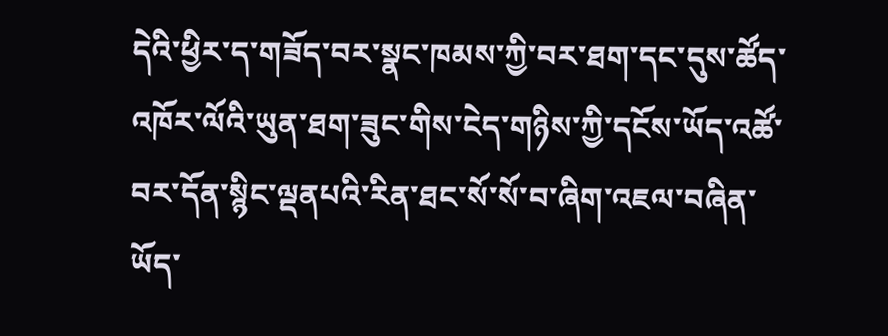དེའི་ཕྱིར་ད་གཟོད་བར་སྣང་ཁམས་ཀྱི་བར་ཐག་དང་དུས་ཚོད་འཁོར་ལོའི་ཡུན་ཐག་ཟུང་གིས་ངེད་གཉིས་ཀྱི་དངོས་ཡོད་འཚོ་བར་དོན་སྙིང་ལྡནཔའི་རིན་ཐང་སོ་སོ་བ་ཞིག་འཇལ་བཞིན་ཡོད་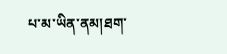པ་མ་ཡིན་ནམ།ཐག་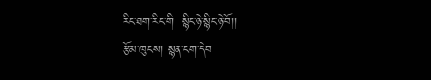རིང་ཐག་རིང་གི  སྙིང་ཉེ་སྙིང་ཉེ་བོ།།
རྩོམ་ཁུངས། སྙན་ངག་དེབ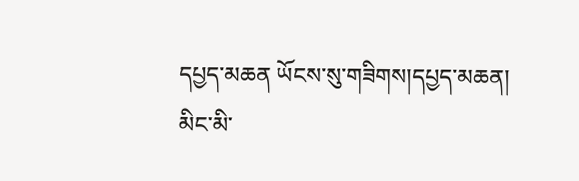དཔྱད་མཆན ཡོངས་སུ་གཟིགས།དཔྱད་མཆན།
མིང་མི་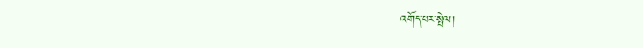འགོད་པར་སྤེལ།